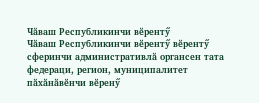Чӑваш Республикинчи вӗрентӳ
Чӑваш Республикинчи вӗрентӳ вӗрентӳ сферинчи административлӑ органсен тата федераци, регион, муниципалитет пӑхӑнӑвӗнчи вӗренӳ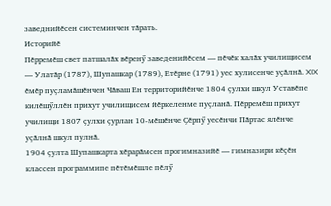заведнийӗсен системинчен тӑрать.
Историйӗ
Пӗрремӗш свет патшалӑх вӗренӳ заведенийӗсем — пӗчӗк халӑх училищисем — Улатӑр (1787), Шупашкар (1789), Етӗрне (1791) уес хулисенче уҫӑлнӑ. XIX ӗмӗр пуҫламӑшӗнчен Чӑваш Ен территорийӗнче 1804 ҫулхи шкул Уставӗпе килӗшӳллӗн прихут училищисем йӗркеленме пуҫланӑ. Пӗрремӗш прихут училищи 1807 ҫулхи ҫурлан 10-мӗшӗнче Ҫӗрпӳ уесӗнчи Пӑртас ялӗнче уҫӑлнӑ шкул пулнӑ.
1904 ҫулта Шупашкарта хӗрарӑмсен прогимназийӗ — гимназири кӗҫӗн классен программипе пӗтӗмӗшле пӗлӳ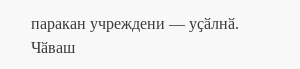паракан учреждени — уҫӑлнӑ. Чӑваш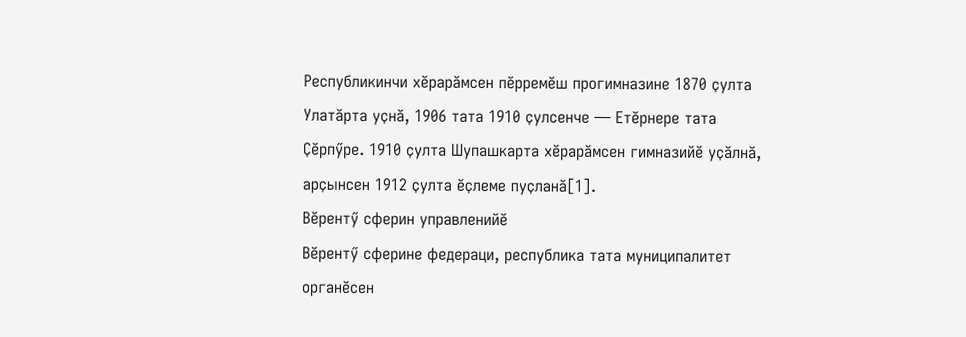Республикинчи хӗрарӑмсен пӗрремӗш прогимназине 1870 ҫулта Улатӑрта уҫнӑ, 1906 тата 1910 ҫулсенче — Етӗрнере тата Ҫӗрпӳре. 1910 ҫулта Шупашкарта хӗрарӑмсен гимназийӗ уҫӑлнӑ, арҫынсен 1912 ҫулта ӗҫлеме пуҫланӑ[1].
Вӗрентӳ сферин управленийӗ
Вӗрентӳ сферине федераци, республика тата муниципалитет органӗсен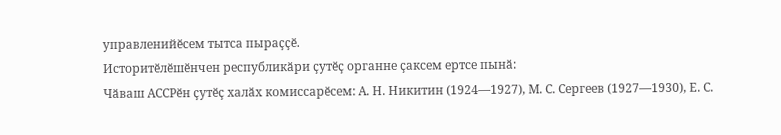управленийӗсем тытса пыраҫҫӗ.
Историтӗлӗшӗнчен республикӑри ҫутӗҫ органне ҫаксем ертсе пынӑ:
Чӑваш АССРӗн ҫутӗҫ халӑх комиссарӗсем: А. Н. Никитин (1924—1927), М. С. Сергеев (1927—1930), Е. С.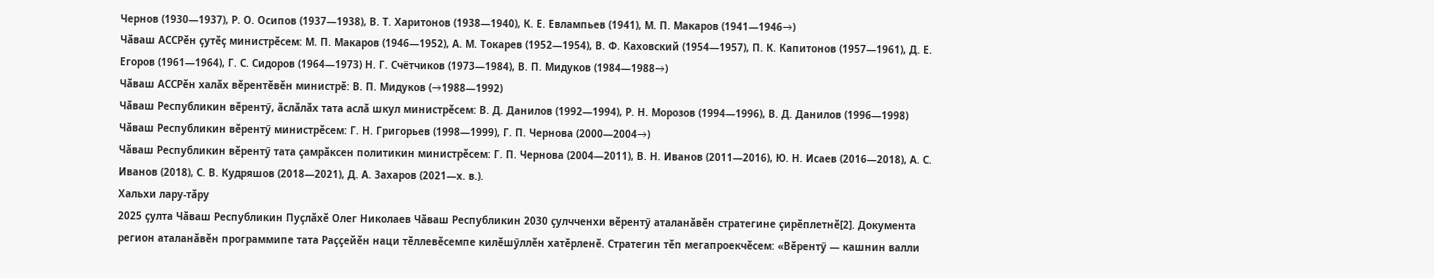Чернов (1930—1937), Р. О. Осипов (1937—1938), В. Т. Харитонов (1938—1940), К. Е. Евлампьев (1941), М. П. Макаров (1941—1946→)
Чӑваш АССРӗн ҫутӗҫ министрӗсем: М. П. Макаров (1946—1952), А. М. Токарев (1952—1954), В. Ф. Каховский (1954—1957), П. К. Капитонов (1957—1961), Д. Е. Егоров (1961—1964), Г. С. Сидоров (1964—1973) Н. Г. Счётчиков (1973—1984), В. П. Мидуков (1984—1988→)
Чӑваш АССРӗн халӑх вӗрентӗвӗн министрӗ: В. П. Мидуков (→1988—1992)
Чӑваш Республикин вӗрентӳ, ӑслӑлӑх тата аслӑ шкул министрӗсем: В. Д. Данилов (1992—1994), Р. Н. Морозов (1994—1996), В. Д. Данилов (1996—1998)
Чӑваш Республикин вӗрентӳ министрӗсем: Г. Н. Григорьев (1998—1999), Г. П. Чернова (2000—2004→)
Чӑваш Республикин вӗрентӳ тата ҫамрӑксен политикин министрӗсем: Г. П. Чернова (2004—2011), В. Н. Иванов (2011—2016), Ю. Н. Исаев (2016—2018), А. С. Иванов (2018), С. В. Кудряшов (2018—2021), Д. А. Захаров (2021—х. в.).
Хальхи лару-тӑру
2025 ҫулта Чӑваш Республикин Пуҫлӑхӗ Олег Николаев Чӑваш Республикин 2030 ҫулчченхи вӗрентӳ аталанӑвӗн стратегине ҫирӗплетнӗ[2]. Документа регион аталанӑвӗн программипе тата Раҫҫейӗн наци тӗллевӗсемпе килӗшӳллӗн хатӗрленӗ. Стратегин тӗп мегапроекчӗсем: «Вӗрентӳ — кашнин валли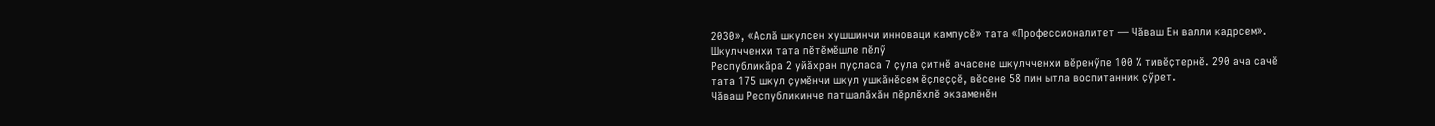2030», «Аслӑ шкулсен хушшинчи инноваци кампусӗ» тата «Профессионалитет — Чӑваш Ен валли кадрсем».
Шкулчченхи тата пӗтӗмӗшле пӗлӳ
Республикӑра 2 уйӑхран пуҫласа 7 ҫула ҫитнӗ ачасене шкулчченхи вӗренӳпе 100 % тивӗҫтернӗ. 290 ача сачӗ тата 175 шкул ҫумӗнчи шкул ушкӑнӗсем ӗҫлеҫҫӗ, вӗсене 58 пин ытла воспитанник ҫӳрет.
Чӑваш Республикинче патшалӑхӑн пӗрлӗхлӗ экзаменӗн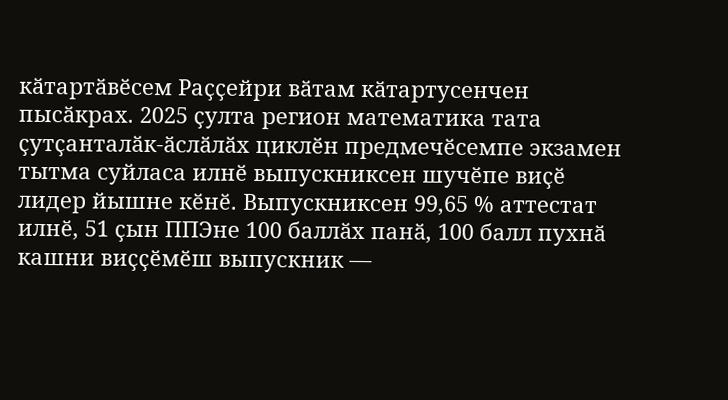кӑтартӑвӗсем Раҫҫейри вӑтам кӑтартусенчен пысӑкрах. 2025 ҫулта регион математика тата ҫутҫанталӑк-ӑслӑлӑх циклӗн предмечӗсемпе экзамен тытма суйласа илнӗ выпускниксен шучӗпе виҫӗ лидер йышне кӗнӗ. Выпускниксен 99,65 % аттестат илнӗ, 51 ҫын ППЭне 100 баллӑх панӑ, 100 балл пухнӑ кашни виҫҫӗмӗш выпускник —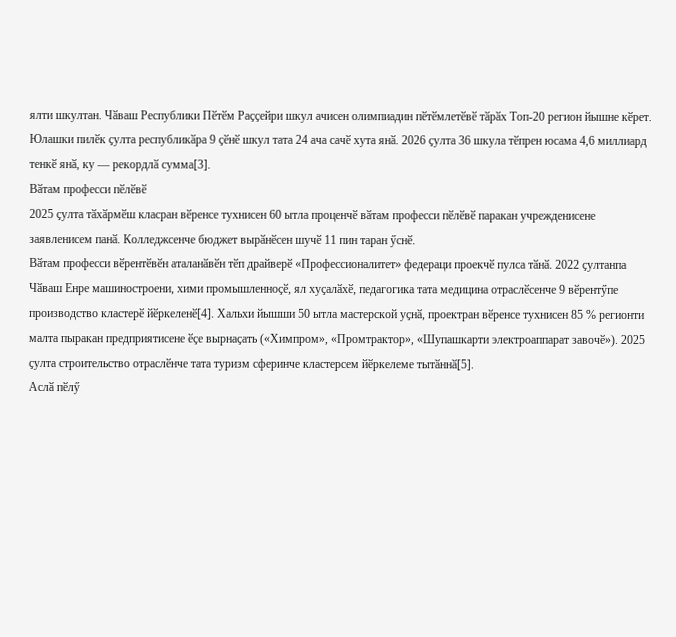ялти шкултан. Чӑваш Республики Пӗтӗм Раҫҫейри шкул ачисен олимпиадин пӗтӗмлетӗвӗ тӑрӑх Топ-20 регион йышне кӗрет.
Юлашки пилӗк ҫулта республикӑра 9 ҫӗнӗ шкул тата 24 ача сачӗ хута янӑ. 2026 ҫулта 36 шкула тӗпрен юсама 4,6 миллиард тенкӗ янӑ, ку — рекордлӑ сумма[3].
Вӑтам професси пӗлӗвӗ
2025 ҫулта тӑхӑрмӗш класран вӗренсе тухнисен 60 ытла проценчӗ вӑтам професси пӗлӗвӗ паракан учрежденисене заявленисем панӑ. Колледжсенче бюджет вырӑнӗсен шучӗ 11 пин таран ӳснӗ.
Вӑтам професси вӗрентӗвӗн аталанӑвӗн тӗп драйверӗ «Профессионалитет» федераци проекчӗ пулса тӑнӑ. 2022 ҫултанпа Чӑваш Енре машиностроени, хими промышленноҫӗ, ял хуҫалӑхӗ, педагогика тата медицина отраслӗсенче 9 вӗрентӳпе производство кластерӗ йӗркеленӗ[4]. Хальхи йышши 50 ытла мастерской уҫнӑ, проектран вӗренсе тухнисен 85 % регионти малта пыракан предприятисене ӗҫе вырнаҫать («Химпром», «Промтрактор», «Шупашкарти электроаппарат завочӗ»). 2025 ҫулта строительство отраслӗнче тата туризм сферинче кластерсем йӗркелеме тытӑннӑ[5].
Аслӑ пӗлӳ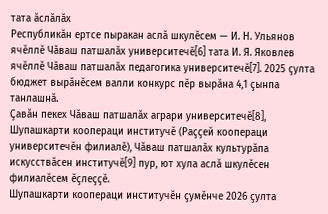тата ӑслӑлӑх
Республикӑн ертсе пыракан аслӑ шкулӗсем — И. Н. Ульянов ячӗллӗ Чӑваш патшалӑх университечӗ[6] тата И. Я. Яковлев ячӗллӗ Чӑваш патшалӑх педагогика университечӗ[7]. 2025 ҫулта бюджет вырӑнӗсем валли конкурс пӗр вырӑна 4,1 ҫынпа танлашнӑ.
Ҫавӑн пекех Чӑваш патшалӑх аграри университечӗ[8], Шупашкарти коопераци институчӗ (Раҫҫей коопераци университечӗн филиалӗ), Чӑваш патшалӑх культурӑпа искусствӑсен институчӗ[9] пур, ют хула аслӑ шкулӗсен филиалӗсем ӗҫлеҫҫӗ.
Шупашкарти коопераци институчӗн ҫумӗнче 2026 ҫулта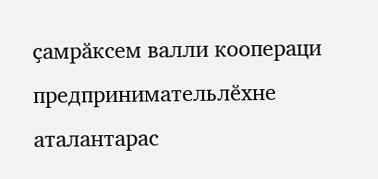ҫамрӑксем валли коопераци предпринимательлӗхне аталантарас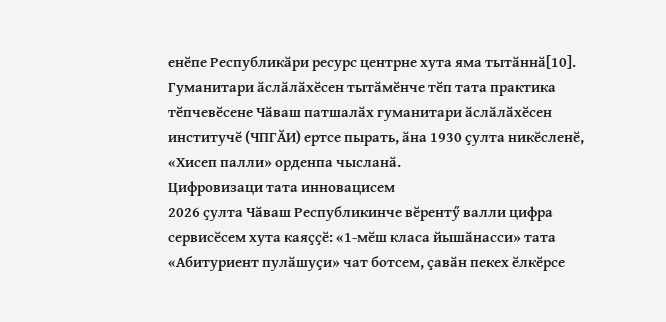енӗпе Республикӑри ресурс центрне хута яма тытӑннӑ[10].
Гуманитари ӑслӑлӑхӗсен тытӑмӗнче тӗп тата практика тӗпчевӗсене Чӑваш патшалӑх гуманитари ӑслӑлӑхӗсен институчӗ (ЧПГӐИ) ертсе пырать, ӑна 1930 ҫулта никӗсленӗ, «Хисеп палли» орденпа чысланӑ.
Цифровизаци тата инновацисем
2026 ҫулта Чӑваш Республикинче вӗрентӳ валли цифра сервисӗсем хута каяҫҫӗ: «1-мӗш класа йышӑнасси» тата «Абитуриент пулӑшуҫи» чат ботсем, ҫавӑн пекех ӗлкӗрсе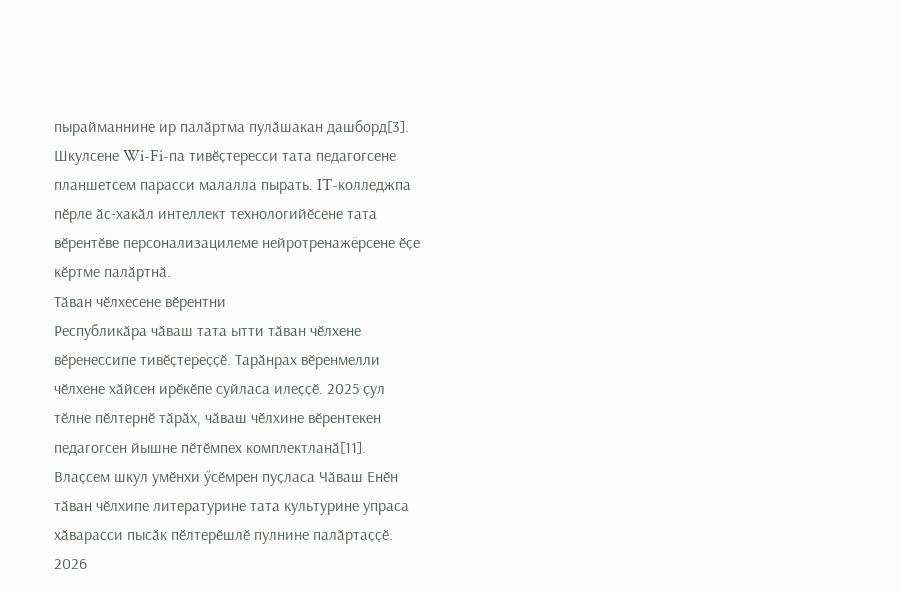пырайманнине ир палӑртма пулӑшакан дашборд[3]. Шкулсене Wi-Fi-па тивӗҫтересси тата педагогсене планшетсем парасси малалла пырать. IT-колледжпа пӗрле ӑс-хакӑл интеллект технологийӗсене тата вӗрентӗве персонализацилеме нейротренажёрсене ӗҫе кӗртме палӑртнӑ.
Тӑван чӗлхесене вӗрентни
Республикӑра чӑваш тата ытти тӑван чӗлхене вӗренессипе тивӗҫтереҫҫӗ. Тарӑнрах вӗренмелли чӗлхене хӑйсен ирӗкӗпе суйласа илеҫҫӗ. 2025 ҫул тӗлне пӗлтернӗ тӑрӑх, чӑваш чӗлхине вӗрентекен педагогсен йышне пӗтӗмпех комплектланӑ[11]. Влаҫсем шкул умӗнхи ӳсӗмрен пуҫласа Чӑваш Енӗн тӑван чӗлхипе литературине тата культурине упраса хӑварасси пысӑк пӗлтерӗшлӗ пулнине палӑртаҫҫӗ.
2026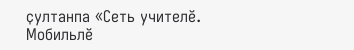ҫултанпа «Сеть учителӗ. Мобильлӗ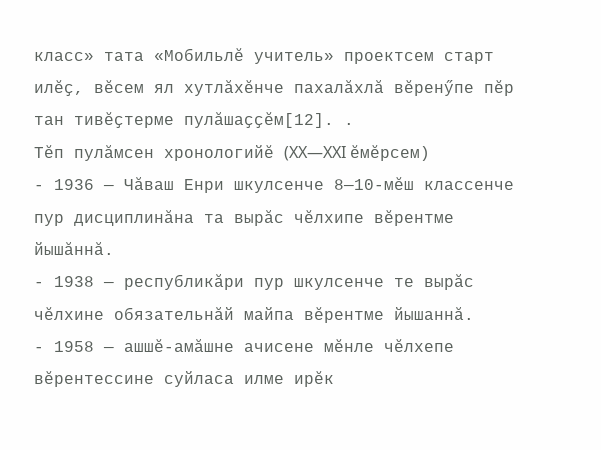класс» тата «Мобильлӗ учитель» проектсем старт илӗҫ, вӗсем ял хутлӑхӗнче пахалӑхлӑ вӗренӳпе пӗр тан тивӗҫтерме пулӑшаҫҫӗм[12]. .
Тӗп пулӑмсен хронологийӗ (XX—XXI ӗмӗрсем)
- 1936 — Чӑваш Енри шкулсенче 8—10-мӗш классенче пур дисциплинӑна та вырӑс чӗлхипе вӗрентме йышӑннӑ.
- 1938 — республикӑри пур шкулсенче те вырӑс чӗлхине обязательнӑй майпа вӗрентме йышаннӑ.
- 1958 — ашшӗ-амӑшне ачисене мӗнле чӗлхепе вӗрентессине суйласа илме ирӗк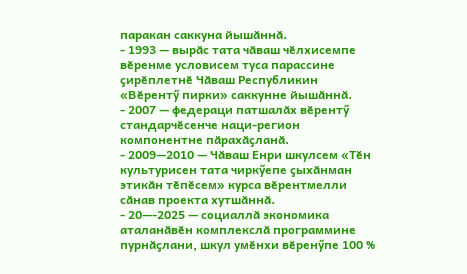паракан саккуна йышӑннӑ.
- 1993 — вырӑс тата чӑваш чӗлхисемпе вӗренме условисем туса парассине ҫирӗплетнӗ Чӑваш Республикин «Вӗрентӳ пирки» саккунне йышӑннӑ.
- 2007 — федераци патшалӑх вӗрентӳ стандарчӗсенче наци-регион компонентне пӑрахӑҫланӑ.
- 2009—2010 — Чӑваш Енри шкулсем «Тӗн культурисен тата чиркӳепе ҫыхӑнман этикӑн тӗпӗсем» курса вӗрентмелли сӑнав проекта хутшӑннӑ.
- 20—-2025 — социаллӑ экономика аталанӑвӗн комплекслӑ программине пурнӑҫлани, шкул умӗнхи вӗренӳпе 100 %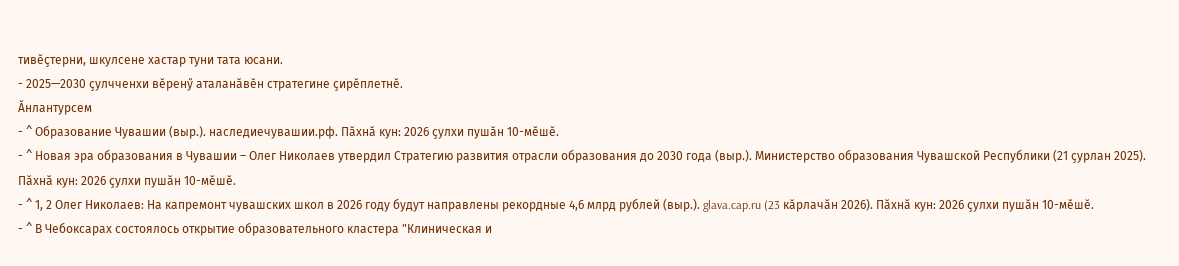тивӗҫтерни, шкулсене хастар туни тата юсани.
- 2025—2030 ҫулчченхи вӗренӳ аталанӑвӗн стратегине ҫирӗплетнӗ.
Ӑнлантурсем
- ^ Образование Чувашии (выр.). наследиечувашии.рф. Пӑхнӑ кун: 2026 ҫулхи пушӑн 10-мӗшӗ.
- ^ Новая эра образования в Чувашии – Олег Николаев утвердил Стратегию развития отрасли образования до 2030 года (выр.). Министерство образования Чувашской Республики (21 ҫурлан 2025). Пӑхнӑ кун: 2026 ҫулхи пушӑн 10-мӗшӗ.
- ^ 1, 2 Олег Николаев: На капремонт чувашских школ в 2026 году будут направлены рекордные 4,6 млрд рублей (выр.). glava.cap.ru (23 кӑрлачӑн 2026). Пӑхнӑ кун: 2026 ҫулхи пушӑн 10-мӗшӗ.
- ^ В Чебоксарах состоялось открытие образовательного кластера "Клиническая и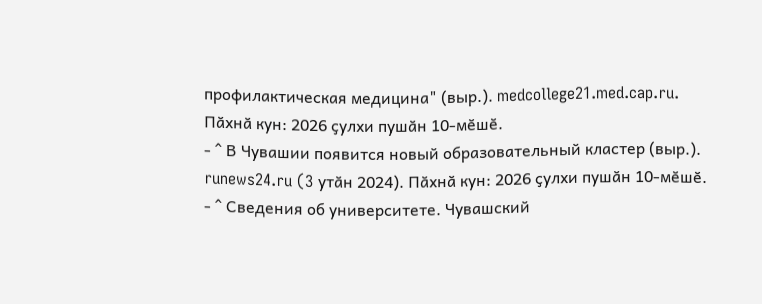профилактическая медицина" (выр.). medcollege21.med.cap.ru. Пӑхнӑ кун: 2026 ҫулхи пушӑн 10-мӗшӗ.
- ^ В Чувашии появится новый образовательный кластер (выр.). runews24.ru (3 утӑн 2024). Пӑхнӑ кун: 2026 ҫулхи пушӑн 10-мӗшӗ.
- ^ Сведения об университете. Чувашский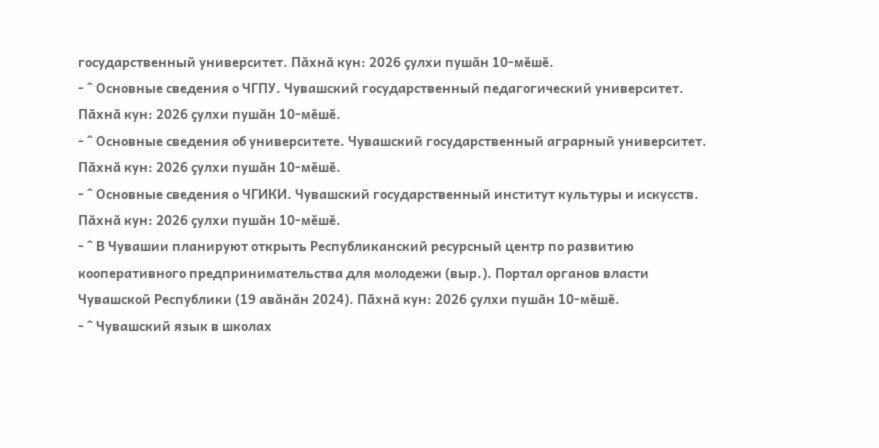государственный университет. Пӑхнӑ кун: 2026 ҫулхи пушӑн 10-мӗшӗ.
- ^ Основные сведения о ЧГПУ. Чувашский государственный педагогический университет. Пӑхнӑ кун: 2026 ҫулхи пушӑн 10-мӗшӗ.
- ^ Основные сведения об университете. Чувашский государственный аграрный университет. Пӑхнӑ кун: 2026 ҫулхи пушӑн 10-мӗшӗ.
- ^ Основные сведения о ЧГИКИ. Чувашский государственный институт культуры и искусств. Пӑхнӑ кун: 2026 ҫулхи пушӑн 10-мӗшӗ.
- ^ В Чувашии планируют открыть Республиканский ресурсный центр по развитию кооперативного предпринимательства для молодежи (выр.). Портал органов власти Чувашской Республики (19 авӑнӑн 2024). Пӑхнӑ кун: 2026 ҫулхи пушӑн 10-мӗшӗ.
- ^ Чувашский язык в школах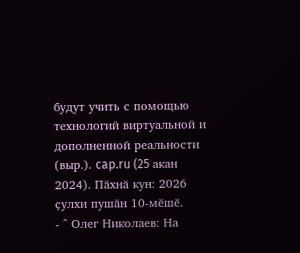будут учить с помощью технологий виртуальной и дополненной реальности (выр.). cap.ru (25 акан 2024). Пӑхнӑ кун: 2026 ҫулхи пушӑн 10-мӗшӗ.
- ^ Олег Николаев: На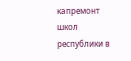капремонт школ республики в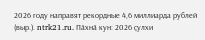2026 году направят рекордные 4,6 миллиарда рублей (выр.). ntrk21.ru. Пӑхнӑ кун: 2026 ҫулхи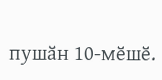пушӑн 10-мӗшӗ.